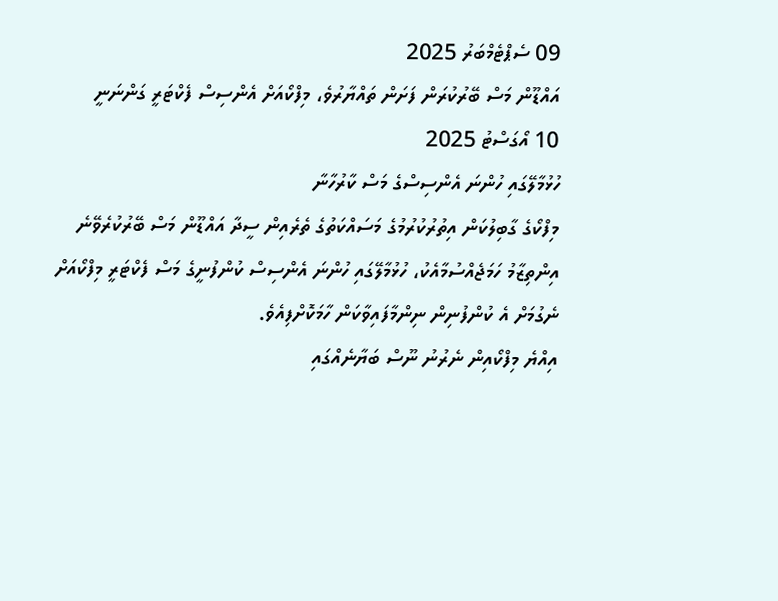09 ސެޕްޓެމްބަރު 2025
އައްޑޫން މަސް ބޭރުކުރަން ފަށަން ތައްޔާރުވެ، މިފްކޯއަށް އެންސިސް ފެކްޓަރީ ގަންނަނީ
10 އޯގަސްޓު 2025
ހުޅުމާލޭގައި ހުންނަ އެންސިސްގެ މަސް ކާރުހާނާ
މިފްކޯގެ ގާބިލުކަން އިތުރުކުރުމުގެ މަސައްކަތުގެ ތެރެއިން ސީދާ އައްޑޫން މަސް ބޭރުކުރެވޭނެ އިންތިޒާމު ހަމަޖެއްސުމާއެކު، ހުޅުމާލޭގައި ހުންނަ އެންސިސް ކުންފުނީގެ މަސް ފެކްޓަރީ މިފްކޯއަށް ނެގުމަށް އެ ކުންފުނިން ނިންމާފައިވާކަން ހާމަކޮށްފިއެވެ.
އިއްޔެ މިފްކޯއިން ނެރުނު ނޫސް ބަޔާނެއްގައި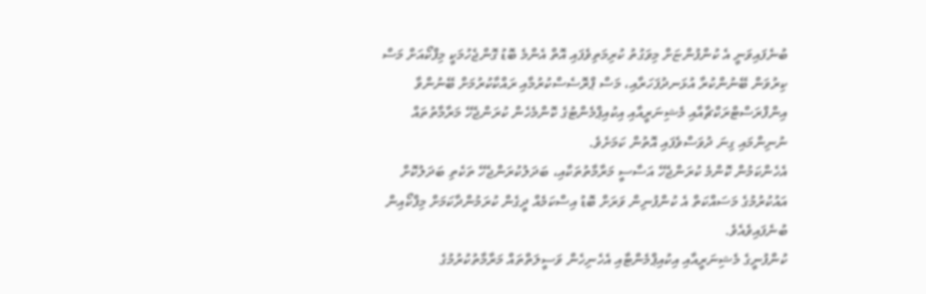ބުނެފައިވަނީ އެ ކުންފުންޏަށް މިވަގުތު ކުރިމަތިވެފައި އޮތް އެންމެ ބޮޑު ގޮންޖެހުމަކީ މިފްކޯއަށް މަސް ކިރުވަން ބޭނުންކުރާ އުޅަނދުފަހަރާއި، މަސް ޕްރޮސެސްކުރުމާއި ރައްކާކުރުމަށް ބޭނުންވާ އިންފްރަސްޓްރަކްޗާއާއި މެޝިނަރީއާއި އިކުއިޕްމެންޓުގެ ކޮންމެހެން ކުރަންޖެހޭ މަރާމާތުތައް ނުނިންމައި ގިނަ ދުވަސްވެފައި އޮތުން ކަމަށެވެ.
އެހެންކަމުން ކޮންމެ ކުރަންޖެހޭ އަސާސީ މަރާމާތުތަކާއި، ބަދަލުކުރަންޖެހޭ ތަކެތި ބަދަލުކޮށް އައުކުރުމުގެ މަސައްކަތް އެ ކުންފުނިން ވަރަށް ބޮޑު އިސްކަމެއް ދީގެން ކުރަމުންދާކަމަށް މިފްކޯއިން ބުނެފައިވެއެވެ.
ކުންފުނީގެ މެޝިނަރީއާއި އިކުއިޕްމެންޓާއި އެހެނިހެން ވަސީލަތްތައް މަރާމާތުކުރުމުގެ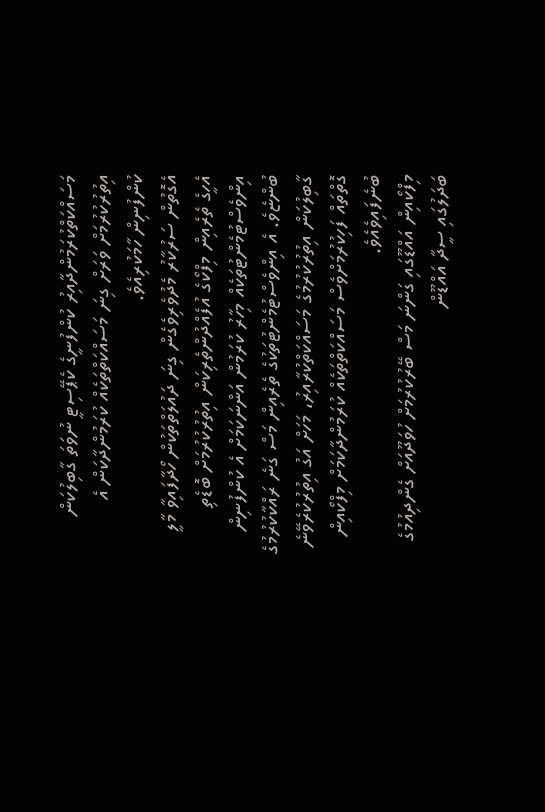މަސައްކަތްކުރަމުންދާއިރު ކުންފުނީގެ ކެޕޭސިޓީ ނުވަތަ ގާބިލުކަން އިތުރުކުރުމަށް ވަރަށް ގިނަ މަސައްކަތްތަކެއް ކުރަމުންދާކަން އެ ކުންފުނިން ހާމަކުރިއެވެ.
އެގޮތުން ސަރުކާރު މެދުވެރިވެގެން ގިނަ ދައުލަތްތަކުން ހޯދާފައިވާ މާލީ އެހީގެ ތެރެއިން މިފްކޯގެ އުފެއްދުންތެރިކަން އިތުރުކުރުމަށް ބޮޑެތި އިންވެސްޓުމެންޓުތަކެއް މިހާރު ކުރަމުން އަންނަކަމަށް އެ ކުންފުނިން ބުންޏެވެ. އެ އިންވެސްޓުމެންޓުތަކުގެ ތެރެއިން މަސް ގަނެ ރައްކާކުރުމުގެ ގާބިލުކަން އިތުރުކުރުމުގެ މަސައްކަތްކުރާއިރު، މަހަށް އަގު އިތުރުކުރެވޭނެ ގޮތްތައް ފަހިކުރުމަށްވެސް މަސައްކަތްތަކެއް ކުރަމުންދާކަމަށް މިފްކޯއިން ބުނެފައިވެއެވެ.
މިފްކޯއިން އައްޑޫގައި ގަންނަ މަސް ބޭރުކުރުމަށް ހުވަދޫއަށް ގެންދިއުމުގެ ބަދަލުގައި ސީދާ އައްޑޫން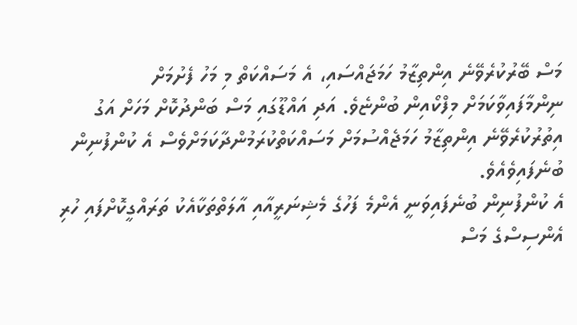މަސް ބޭރުކުރެވޭނެ އިންތިޒާމު ހަމަޖައްސައި، އެ މަސައްކަތް މި މަހު ފެށުމަށް ނިންމާފައިވާކަމަށް މިފްކޯއިން ބުންޏެވެ. އަދި އައްޑޫގައި މަސް ބަންދުކޮށް މަހަށް އަގު އިތުރުކުރެވޭނެ އިންތިޒާމު ހަމަޖެއްސުމަށް މަސައްކަތްކުރަމުންދާކަމަށްވެސް އެ ކުންފުނިން ބުނެފައިވެއެވެ.
އެ ކުންފުނިން ބުނެފައިވަނީ އެންމެ ފަހުގެ މެޝިނަރީއާއި އާލަތްތަކާއެކު ތަރައްގީކޮށްފައި ހުރި އެންސިސްގެ މަސް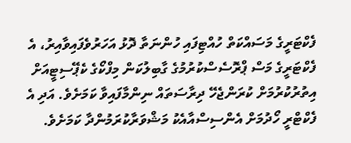ފެކްޓަރީގެ މަސައްކަތް ހުއްޓިފައި ހުންނަތާ ދޮޅު އަހަރުވެފައިވާއިރު، އެ ފެކްޓަރީގެ މަސް ޕްރޮސެސްކުރުމުގެ ގާބިލުކަން މިފްކޯގެ ކެޕޭސިޓީއަށް އިތުރުކުރުމަށް ކުރަންޖެހޭ ދިރާސަތައް ނިންމާފައިވާ ކަމަށެވެ. އަދި އެ ފެކްޓްރީ ހޯދުމަށް އެންސިސްއާއެކު މަޝްވަރާކުރަމުންދާ ކަމަށެވެ.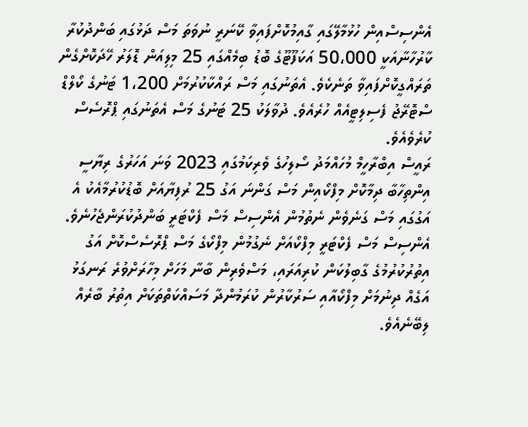އެންސިސްއިން ހުޅުމާލޭގައި ގާއިމުކޮށްފައިވާ ކޭނަރީ ނުވަތަ މަސް ދަޅުގައި ބަންދުކުރާ ކާރުހާނާއަކީ 50،000 އަކަފޫޓޫގެ ބޮޑު ބިމެއްގައި 25 މިލިއަން ޑޮލަރު ހޭދަކޮށްގެން ތަރައްގީކޮށްފައިވާ ތަނެކެވެ. އެތަނުގައި މަސް ރައްކާކުރުމަށް 1،200 ޓަނުގެ ކޯލްޑް ސްޓޮރޭޖު ފެސިލިޓީއެއް ހުރެއެވެ. ދުވާލަކު 25 ޓަނުގެ މަސް އެތަނުގައި ޕްރޮސެސް ކުރެވެއެވެ.
ރައީސް އިބްރާހީމް މުހައްމަދު ސޯލިހުގެ ވެރިކަމުގައި 2023 ވަނަ އަހަރުގެ ރިޔާސީ އިންތިހާބާ ދިމާކޮށް މިފްކޯއިން މަސް ގަންނަ އަގު 25 ރުފިޔާއަށް ބޮޑުކުރުމާއެކު އެ އަގުގައި މަސް ގަނެވެން ނެތުމުން އެންސިސް މަސް ފެކްޓަރީ ބަންދުކުރަންޖެހުނެވެ.
އެންސިސް މަސް ފެކްޓަރީ މިފްކޯއަށް ނެގުމުން މިފްކޯގެ މަސް ޕްރޮސެސްކޮށް އަގު އިތުރުކުރުމުގެ ގާބިލުކަން ކުރިއަރައި، މަސްވެރިން ބާނާ މަހަށް މިހާރަށްވުރެ ރަނގަޅު އަގެއް ދިނުމަށް މިފްކޯއާއި ސަރުކާރުން ކުރަމުންދާ މަސައްކަތްތަކަށް އިތުރު ބާރެއް ލިބޭނެއެވެ.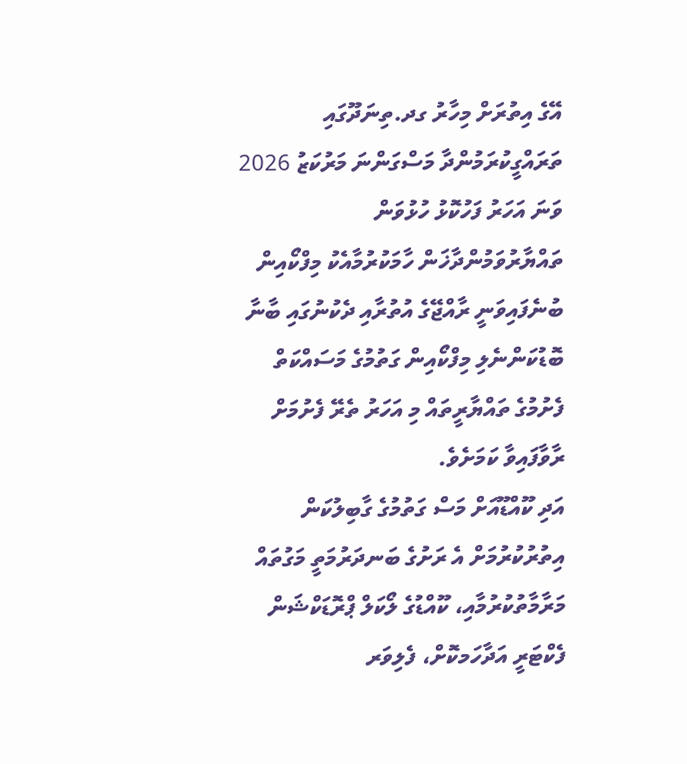އޭގެ އިތުރަށް މިހާރު ގދ.ތިނަދޫގައި ތަރައްގީކުރަމުންދާ މަސްގަންނަ މަރުކަޒު 2026 ވަނަ އަހަރު ފަހުކޮޅު ހުޅުވަން ތައްޔާރުވަމުންދާޚަން ހާމަކުރުމާއެކު މިފްކޯއިން ބުނެފައިވަނީ ރާއްޖޭގެ އުތުރާއި ދެކުނުގައި ބާނާ ބޮޑުކަންނެލި މިފްކޯއިން ގަތުމުގެ މަސައްކަތް ފެށުމުގެ ތައްޔާރީތައް މި އަހަރު ތެރޭ ފެށުމަށް ރާވާފައިވާ ކަމަށެވެ.
އަދި ކޫއްޑޫއަށް މަސް ގަތުމުގެ ގާބިލުކަން އިތުރުކުރުމަށް އެ ރަށުގެ ބަނދަރުމަތީ މަގުތައް މަރާމާތުކުރުމާއި، ކޫއްޑުގެ ލޯކަލް ޕްރޮޑަކްޝަން ފެކްޓަރީ އަދާހަމކޮށް، ފެލިވަރ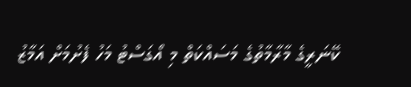ކޭނަރީގެ މާރާމާތުގެ މަސައްކަތް މި އޯގަސްޓު މަހު ފެށުމަށް އަމާޒު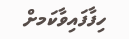ހިފާފައިވާކަމށް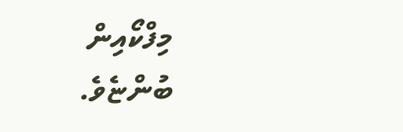މިފްކޯއިން ބުންޏެވެ.